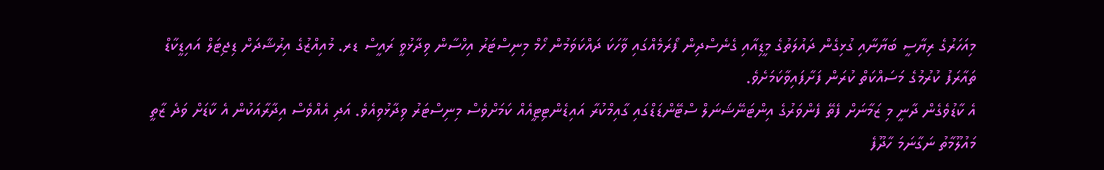މިއަހަރުގެ ރިޔާސީ ބަޔާނާއި ގުޅިގެން ދައުލަތުގެ މީޑިއާއި ގެނެސްދިން ފޯރަމެއްގައި ވާހަކަ ދައްކަވަމުން ހޯމް މިނިސްޓަރު އިހްސާން ވިދާޅުވީ ރައީސް ޑރ. މުއިއްޒުގެ އިރުޝާދަށް ޑިޖިޓަލް އައިޑީކާޑް ތައާރަފު ކުރުމުގެ މަސައްކަތް ކުރަން ފަށާފައިވާކަމަށެވެ.
އެ ކާޑުވެގެން ދާނީ މި ޒަމާނަށް ފެތޭ ފެންވަރުގެ އިންޓަނޭޝަނަލް ސްޓޭންޑަޑްގައި ގާއިމްކުރާ އައިޑެންޓިޓީއެއް ކަމަށްވެސް މިނިސްޓަރު ވިދާޅުވިއެވެ. އަދި އެއްވެސް އިދާރާއަކުން އެ ކާޑަށް ވަދެ ޒާތީ މައުލޫމާތު ނަގާނަމަ ހާދޫފެ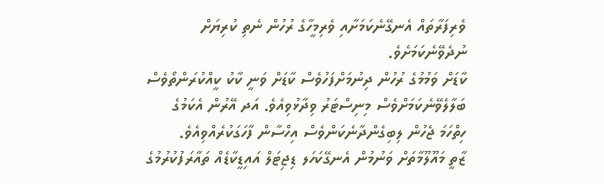ވެރިފަރާތައް އެނގޭނެކަމަށާއި ވެރިމީހާގެ ރުހުން ނެތި ކުރިޔަށް ނުދެވޭނެކަމަށެވެ.
ކާޑަށް ވަމުމުގެ ރުހުން ދިނުމަށްފަހުވެސް ކާޑަށް ވަނީ ކާކު ކީއްކުރަންތޯވެސް ބަލާލެވޭނެކަމަށްވެސް މިނިސްޓަރު ވިދާޅުވިއެވެ. އަދ އޭރުން އެކަމުގެ ހިތްހަމަ ޖެހުން ލިބިގެންދާނެކަންވެސް އިހްސާން ފާހަގަކުރެއްވިއެވެ.
ޒާތީ މައޫލޫމާތަށް ވަނުމުން އެނގޭކަހަލ ޑިޖިޓަލް އައިޑީކާޑެއް ތައާރަފުކުރުމުގެ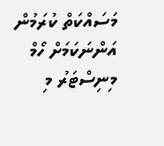މަސައްކަތް ކުރަމުން އަންނަކަމަށް ހޯމް މިނިސްޓަރު މި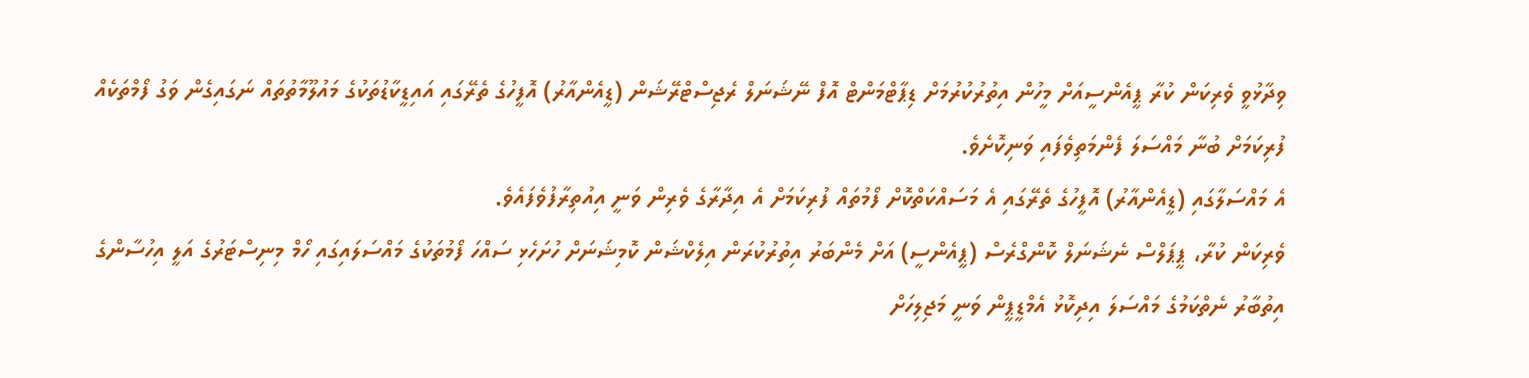ވިދާޅުވީ ވެރިކަން ކުރާ ޕީއެންސީއަށް މީހުން އިތުރުކުރުމަށް ޑިޕާޓްމަންޓް އޮފް ނޭޝަނަލް ރެޖިސްޓްރޭޝަން (ޑީއެންއާރު) އޮފީހުގެ ތެރޭގައި އައިޑީކާޑުތަކުގެ މައުލޫމާތުތައް ނަގައިގެން ވަގު ފޯމްތަކެއް ފުރިކަމަށް ބުނާ މައްސަލަ ފެންމަތިވެފައި ވަނިކޮށެވެ.
އެ މައްސަލާގައި (ޑީއެންއާރު) އޮފީހުގެ ތެރޭގައި އެ މަސައްކަތްކޮށް ފޯމުތައް ފުރިކަމަށް އެ އިދާރާގެ ވެރިން ވަނީ އިއުތިރާފުވެފައެވެ.
ވެރިކަން ކުރާ، ޕީޕަލްސް ނެޝަނަލް ކޮންގްރެސް (ޕީއެންސީ) އަށް މެންބަރު އިތުރުކުރަން އިލެކްޝަން ކޮމިޝަނަށް ހުށަހެޅި ސައްހަ ފޯމުތަކުގެ މައްސަލައިގައި ހޯމް މިނިސްޓަރުގެ އަލީ އިހުސާންގެ އިތުބާރު ނެތްކަމުގެ މައްސަލަ އިދިކޮޅު އެމްޑީޕީން ވަނީ މަޖިލިހަށް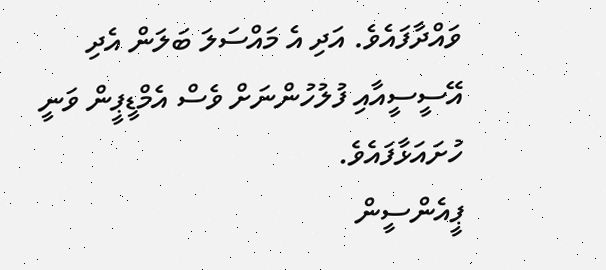ވައްދާފައެވެ. އަދި އެ މައްސަލަ ބަލަން އެދި އޭސީސީއާއި ފުލުހުންނަށް ވެސް އެމްޑީޕީން ވަނީ ހުށައަޅާފައެވެ.
ޕީއެންސީން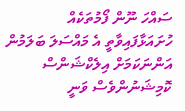ސައްހަ ނޫން ފޯމުތަކެއް ހުށައަޅާފައިވާތީ އެ މައްސަލަ ބަލަމުން އަންނަކަމަށް އިލެކްޝަންސް ކޮމިޝަނުންވެސް ވަނީ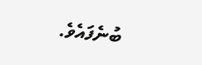ބުނެފައެވެ.